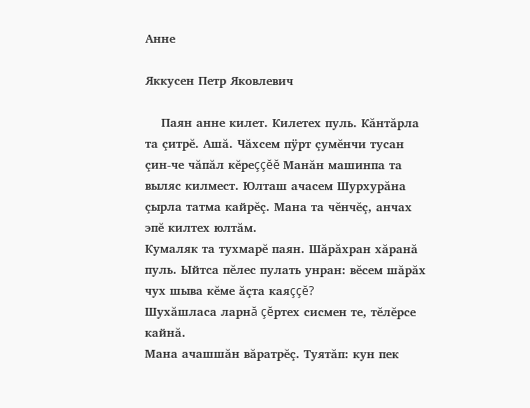Анне

Яккусен Петр Яковлевич

    Паян анне килет. Килетех пуль. Кăнтăрла та çитрĕ. Ашă. Чăхсем пÿрт çумĕнчи тусан çин-че чăпăл кĕреççĕĕ Манăн машинпа та выляс килмест. Юлташ ачасем Шурхурăна çырла татма кайрĕç. Мана та чĕнчĕç, анчах эпĕ килтех юлтăм.
Кумаляк та тухмарĕ паян. Шăрăхран хăранă пуль. Ыйтса пĕлес пулать унран: вĕсем шăрăх чух шыва кĕме ăçта каяççĕ?
Шухăшласа ларнă çĕртех сисмен те, тĕлĕрсе кайнă.
Мана ачашшăн вăратрĕç. Туятăп: кун пек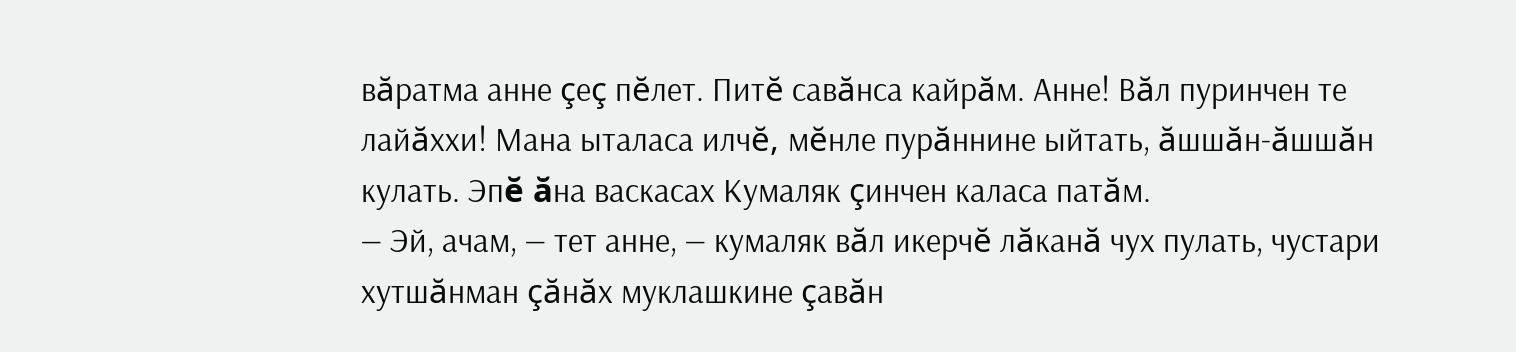вăратма анне çеç пĕлет. Питĕ савăнса кайрăм. Анне! Вăл пуринчен те лайăххи! Мана ыталаса илчĕ, мĕнле пурăннине ыйтать, ăшшăн-ăшшăн кулать. Эпĕ ăна васкасах Кумаляк çинчен каласа патăм.
— Эй, ачам, — тет анне, — кумаляк вăл икерчĕ лăканă чух пулать, чустари хутшăнман çăнăх муклашкине çавăн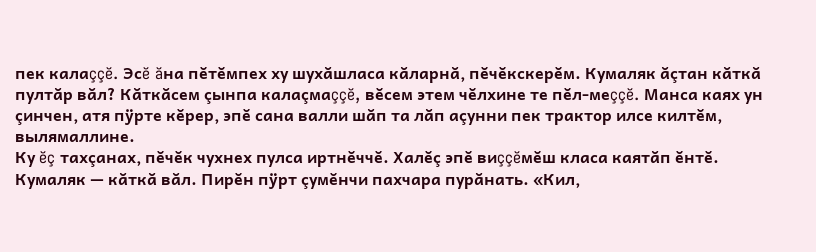пек калаççĕ. Эсĕ ăна пĕтĕмпех ху шухăшласа кăларнă, пĕчĕкскерĕм. Кумаляк ăçтан кăткă пултăр вăл? Кăткăсем çынпа калаçмаççĕ, вĕсем этем чĕлхине те пĕл-меççĕ. Манса каях ун çинчен, атя пÿрте кĕрер, эпĕ сана валли шăп та лăп аçунни пек трактор илсе килтĕм, вылямаллине.
Ку ĕç тахçанах, пĕчĕк чухнех пулса иртнĕччĕ. Халĕç эпĕ виççĕмĕш класа каятăп ĕнтĕ.
Кумаляк — кăткă вăл. Пирĕн пÿрт çумĕнчи пахчара пурăнать. «Кил,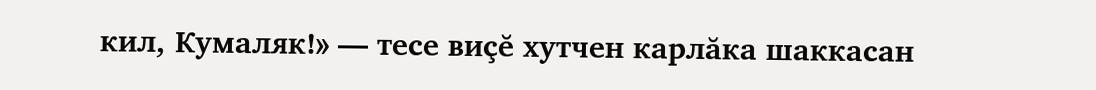кил, Кумаляк!» — тесе виçĕ хутчен карлăка шаккасан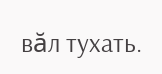вăл тухать.